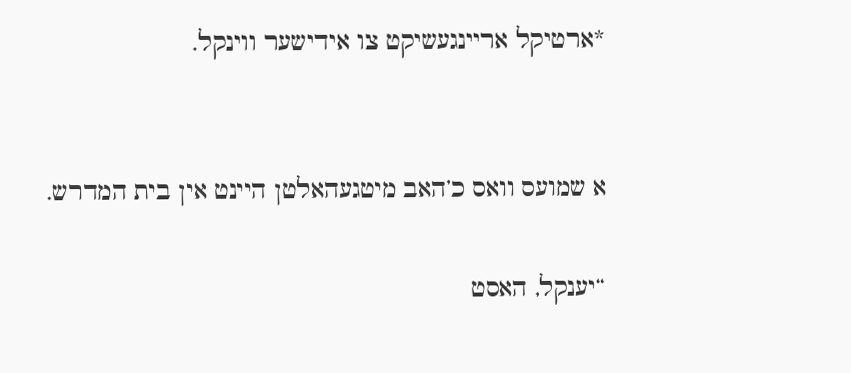*ארטיקל אריינגעשיקט צו אידישער ווינקל.


א שמועס וואס כ’האב מיטגעהאלטן היינט אין בית המדרש.

“יענקל, האסט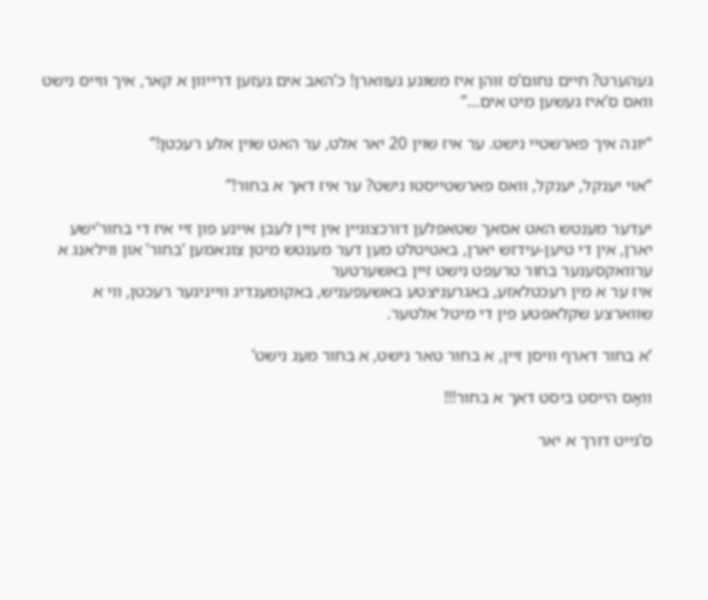געהערט? חיים נחום’ס זוהן איז משוגע געווארן! כ’האב אים געזען דרייוון א קאר, איך ווייס נישט וואס ס’איז געשען מיט אים…”

“יונה איך פארשטיי נישט. ער איז שוין 20 יאר אלט, ער האט שוין אלע רעכטן!”

“אוי יענקל, יענקל, וואס פארשטייסטו נישט? ער איז דאך א בחור!”

יעדער מענטש האט אסאך שטאפלען דורכצוגיין אין זיין לעבן איינע פון זיי איז די בחור’ישע יארן, אין די טיען-עידזש יארן, באטיטלט מען דער מענטש מיטן צונאמען ‘בחור’ און ווילאנג א ערוואקסענער בחור טרעפט נישט זיין באשערטער
איז ער א מין רעכטלאזע, באגרעניצטע באשעפעניש, באקומענדיג ווייניגער רעכטן, ווי א שווארצע שקלאפטע פין די מיטל אלטער.

‘א בחור דארף וויסן זיין, א בחור טאר נישט, א בחור מעג נישט’

וואָס הייסט ביסט דאך א בחור!!!

ס’גייט דורך א יאר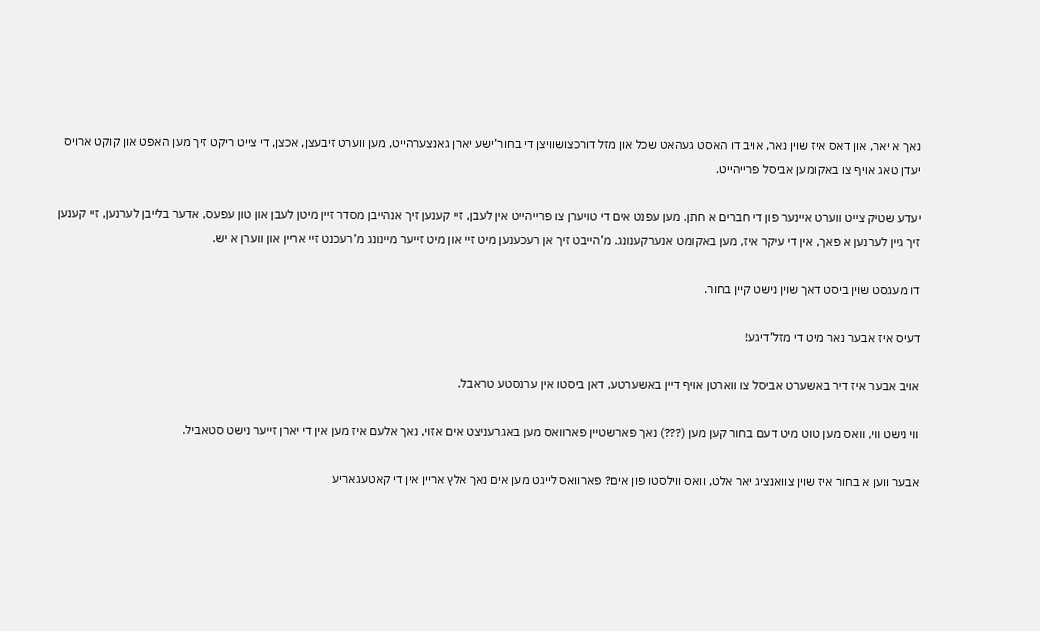נאך א יאר, און דאס איז שוין נאר, אויב דו האסט געהאט שכל און מזל דורכצושוויצן די בחור’ישע יארן גאנצערהייט, מען ווערט זיבעצן, אכצן, די צייט ריקט זיך מען האפט און קוקט ארויס יעדן טאג אויף צו באקומען אביסל פרייהייט.

יעדע שטיק צייט ווערט איינער פון די חברים א חתן. מען עפנט אים די טויערן צו פרייהייט אין לעבן, זיי קענען זיך אנהייבן מסדר זיין מיטן לעבן און טון עפעס, אדער בלייבן לערנען, זיי קענען זיך גיין לערנען א פאך, אין די עיקר איז, מען באקומט אנערקענונג. מ’הייבט זיך אן רעכענען מיט זיי און מיט זייער מיינונג מ’רעכנט זיי אריין און ווערן א יש.

דו מעגסט שוין ביסט דאך שוין נישט קיין בחור.

דעיס איז אבער נאר מיט די מזל’דיגע!

אויב אבער איז דיר באשערט אביסל צו ווארטן אויף דיין באשערטע, דאן ביסטו אין ערנסטע טראבל.

ווי נישט ווי, וואס מען טוט מיט דעם בחור קען מען (???) נאך פארשטיין פארוואס מען באגרעניצט אים אזוי, נאך אלעם איז מען אין די יארן זייער נישט סטאביל.

אבער ווען א בחור איז שוין צוואנציג יאר אלט, וואס ווילסטו פון אים? פארוואס לייגט מען אים נאך אלץ אריין אין די קאטעגאריע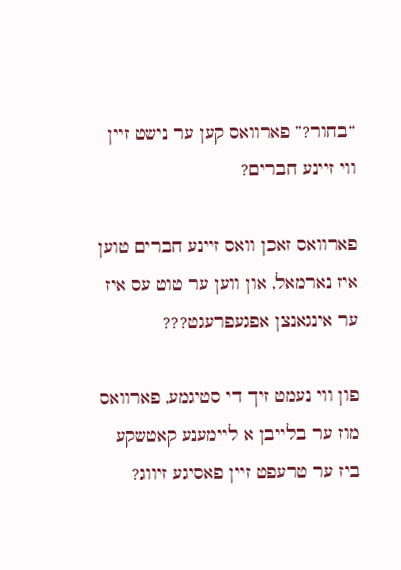“בחור?” פארוואס קען ער נישט זיין ווי זיינע חברים?

פארוואס זאכן וואס זיינע חברים טוען איז נארמאל, און ווען ער טוט עס איז ער אינגאנצן אפגעפרעגט???

פון ווי נעמט זיך די סטיגמע, פארוואס מוז ער בלייבן א ליימענע קאטשקע ביז ער טרעפט זיין פאסיגע זיווג?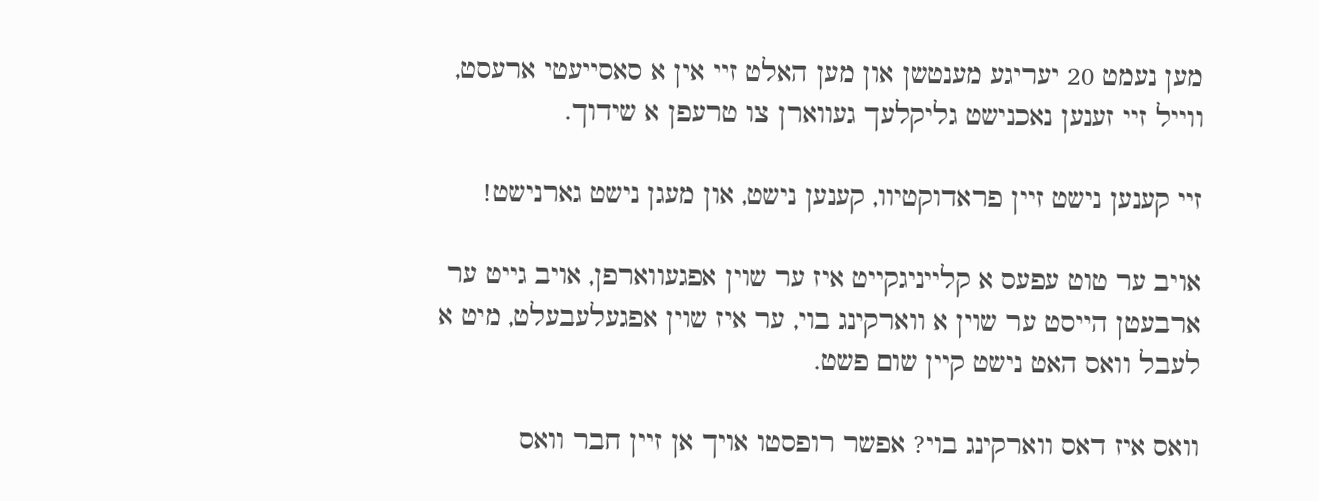מען נעמט 20 יעריגע מענטשן און מען האלט זיי אין א סאסייעטי ארעסט, ווייל זיי זענען נאכנישט גליקלעך געווארן צו טרעפן א שידוך.

זיי קענען נישט זיין פראדוקטיוו, קענען נישט, און מעגן נישט גארנישט!

אויב ער טוט עפעס א קלייניגקייט איז ער שוין אפגעווארפן, אויב גייט ער ארבעטן הייסט ער שוין א ווארקינג בוי, ער איז שוין אפגעלעבעלט, מיט א לעבל וואס האט נישט קיין שום פשט.

וואס איז דאס ווארקינג בוי? אפשר רופסטו אויך אן זיין חבר וואס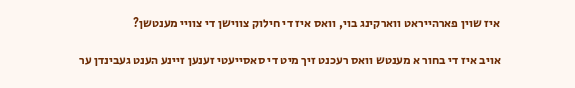איז שוין פארהייראט ווארקינג בוי, וואס איז די חילוק צווישן די צוויי מענטשן?

אויב איז די בחור א מענטש וואס רעכנט זיך מיט די סאסייעטי זענען זיינע הענט געבינדן ער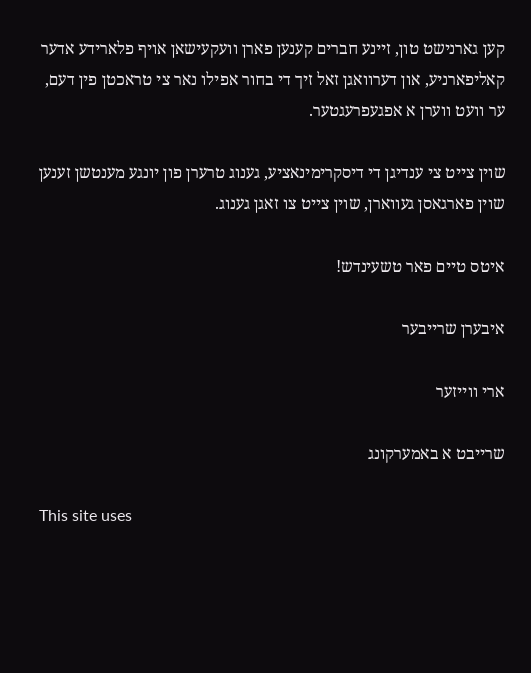קען גארנישט טון, זיינע חברים קענען פארן וועקעישאן אויף פלארידע אדער קאליפארניע, און דערוואגן זאל זיך די בחור אפילו נאר צי טראכטן פין דעם, ער וועט ווערן א אפגעפרעגטער.

שוין צייט צי ענדיגן די דיסקרימינאציע, גענוג טרערן פון יונגע מענטשן זענען שוין פארגאסן געווארן, שוין צייט צו זאגן גענוג.

איטס טיים פאר טשעינדש!

איבערן שרייבער

ארי ווייזער

שרייבט א באמערקונג

This site uses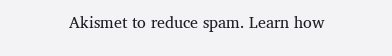Akismet to reduce spam. Learn how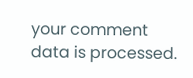your comment data is processed.